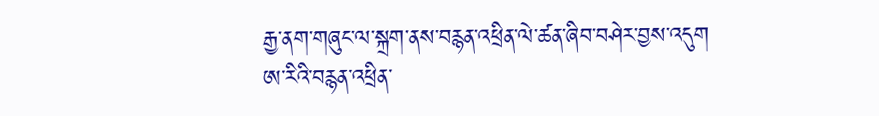རྒྱ་ནག་གཞུང་ལ་སྐྲག་ནས་བརྙན་འཕྲིན་ལེ་ཚན་ཞིབ་བཤེར་བྱས་འདུག
ཨ་རིའི་བརྙན་འཕྲིན་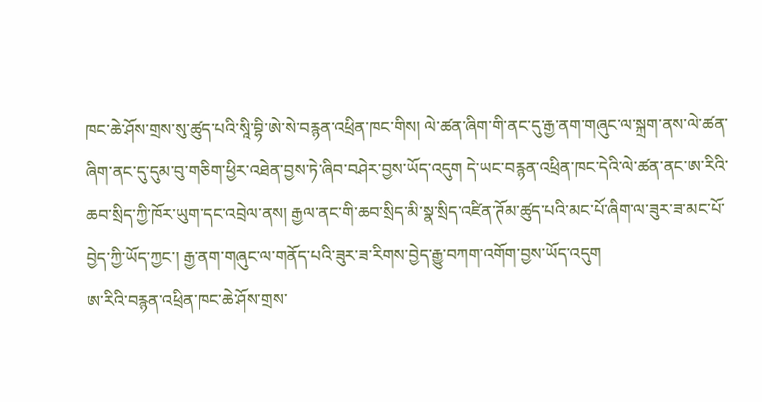ཁང་ཆེ་ཤོས་གྲས་སུ་ཚུད་པའི་སཱི་བྷི་ཨེ་སེ་བརྙན་འཕྲིན་ཁང་གིས། ལེ་ཚན་ཞིག་གི་ནང་དུ་རྒྱ་ནག་གཞུང་ལ་སྐྲག་ནས་ལེ་ཚན་ཞིག་ནང་དུ་དུམ་བུ་གཅིག་ཕྱིར་འཐེན་བྱས་ཏེ་ཞིབ་བཤེར་བྱས་ཡོད་འདུག དེ་ཡང་བརྙན་འཕྲིན་ཁང་དེའི་ལེ་ཚན་ནང་ཨ་རིའི་ཆབ་སྲིད་ཀྱི་ཁོར་ཡུག་དང་འབྲེལ་ནས། རྒྱལ་ནང་གི་ཆབ་སྲིད་མི་སྣ་སྲིད་འཛིན་ཊོམ་ཚུད་པའི་མང་པོ་ཞིག་ལ་ཟུར་ཟ་མང་པོ་བྱེད་ཀྱི་ཡོད་ཀྱང་། རྒྱ་ནག་གཞུང་ལ་གནོད་པའི་ཟུར་ཟ་རིགས་བྱེད་རྒྱུ་བཀག་འགོག་བྱས་ཡོད་འདུག
ཨ་རིའི་བརྙན་འཕྲིན་ཁང་ཆེ་ཤོས་གྲས་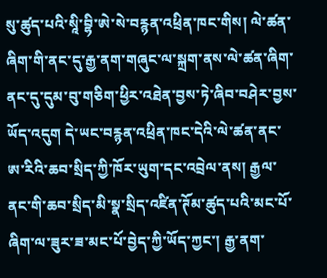སུ་ཚུད་པའི་སཱི་བྷི་ཨེ་སེ་བརྙན་འཕྲིན་ཁང་གིས། ལེ་ཚན་ཞིག་གི་ནང་དུ་རྒྱ་ནག་གཞུང་ལ་སྐྲག་ནས་ལེ་ཚན་ཞིག་ནང་དུ་དུམ་བུ་གཅིག་ཕྱིར་འཐེན་བྱས་ཏེ་ཞིབ་བཤེར་བྱས་ཡོད་འདུག དེ་ཡང་བརྙན་འཕྲིན་ཁང་དེའི་ལེ་ཚན་ནང་ཨ་རིའི་ཆབ་སྲིད་ཀྱི་ཁོར་ཡུག་དང་འབྲེལ་ནས། རྒྱལ་ནང་གི་ཆབ་སྲིད་མི་སྣ་སྲིད་འཛིན་ཊོམ་ཚུད་པའི་མང་པོ་ཞིག་ལ་ཟུར་ཟ་མང་པོ་བྱེད་ཀྱི་ཡོད་ཀྱང་། རྒྱ་ནག་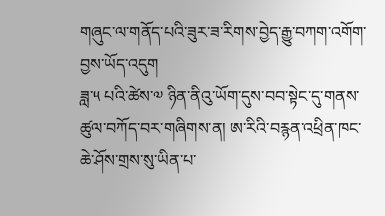གཞུང་ལ་གནོད་པའི་ཟུར་ཟ་རིགས་བྱེད་རྒྱུ་བཀག་འགོག་བྱས་ཡོད་འདུག
ཟླ་༥ པའི་ཚེས་༧ ཉིན་ནིའུ་ཡོག་དུས་བབ་སྟེང་དུ་གནས་ཚུལ་བཀོད་བར་གཞིགས་ན། ཨ་རིའི་བརྙན་འཕྲིན་ཁང་ཆེ་ཤོས་གྲས་སུ་ཡིན་པ་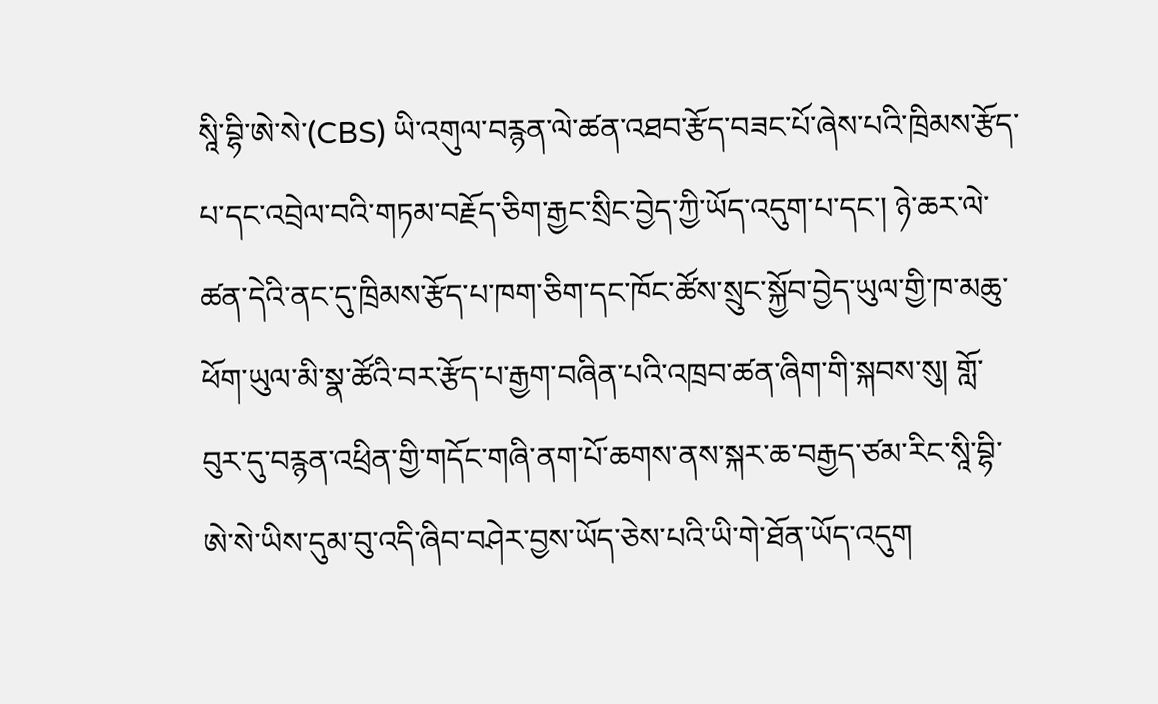སཱི་བྷི་ཨེ་སེ་(CBS) ཡི་འགུལ་བརྙན་ལེ་ཚན་འཐབ་རྩོད་བཟང་པོ་ཞེས་པའི་ཁྲིམས་རྩོད་པ་དང་འབྲེལ་བའི་གཏམ་བརྗོད་ཅིག་རྒྱང་སྲིང་བྱེད་ཀྱི་ཡོད་འདུག་པ་དང་། ཉེ་ཆར་ལེ་ཚན་དེའི་ནང་དུ་ཁྲིམས་རྩོད་པ་ཁག་ཅིག་དང་ཁོང་ཚོས་སྲུང་སྐྱོབ་བྱེད་ཡུལ་གྱི་ཁ་མཆུ་ཕོག་ཡུལ་མི་སྣ་ཚོའི་བར་རྩོད་པ་རྒྱག་བཞིན་པའི་འཁྲབ་ཚན་ཞིག་གི་སྐབས་སུ། གློ་བུར་དུ་བརྙན་འཕྲིན་གྱི་གདོང་གཞི་ནག་པོ་ཆགས་ནས་སྐར་ཆ་བརྒྱད་ཙམ་རིང་སཱི་བྷི་ཨེ་སེ་ཡིས་དུམ་བུ་འདི་ཞིབ་བཤེར་བྱས་ཡོད་ཅེས་པའི་ཡི་གེ་ཐོན་ཡོད་འདུག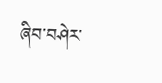ཞིབ་བཤེར་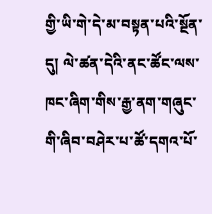གྱི་ཡི་གེ་དེ་མ་བསྟན་པའི་སྔོན་དུ། ལེ་ཚན་དེའི་ནང་ཚོང་ལས་ཁང་ཞིག་གིས་རྒྱ་ནག་གཞུང་གི་ཞིབ་བཤེར་པ་ཚོ་དགའ་པོ་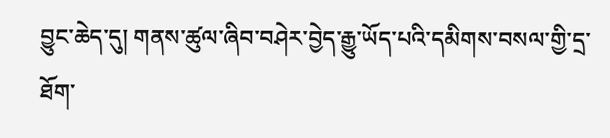བྱུང་ཆེད་དུ། གནས་ཚུལ་ཞིབ་བཤེར་བྱེད་རྒྱུ་ཡོད་པའི་དམིགས་བསལ་གྱི་དྲ་ཐོག་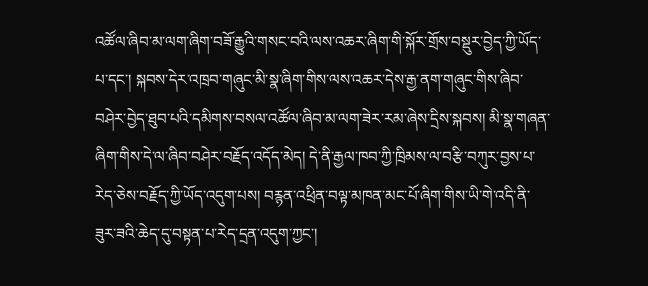འཚོལ་ཞིབ་མ་ལག་ཞིག་བཟོ་རྒྱུའི་གསང་བའི་ལས་འཆར་ཞིག་གི་སྐོར་གྲོས་བསྡུར་བྱེད་ཀྱི་ཡོད་པ་དང་། སྐབས་དེར་འཁྲབ་གཞུང་མི་སྣ་ཞིག་གིས་ལས་འཆར་དེས་རྒྱ་ནག་གཞུང་གིས་ཞིབ་བཤེར་བྱེད་ཐུབ་པའི་དམིགས་བསལ་འཚོལ་ཞིབ་མ་ལག་ཟེར་རམ་ཞེས་དྲིས་སྐབས། མི་སྣ་གཞན་ཞིག་གིས་དེ་ལ་ཞིབ་བཤེར་བརྗོད་འདོད་མེད། དེ་ནི་རྒྱལ་ཁབ་ཀྱི་ཁྲིམས་ལ་བརྩི་བཀུར་བྱས་པ་རེད་ཅེས་བརྗོད་ཀྱི་ཡོད་འདུག་པས། བརྙན་འཕྲིན་བལྟ་མཁན་མང་པོ་ཞིག་གིས་ཡི་གེ་འདི་ནི་ཟུར་ཟའི་ཆེད་དུ་བསྟན་པ་རེད་དྲན་འདུག་ཀྱང་།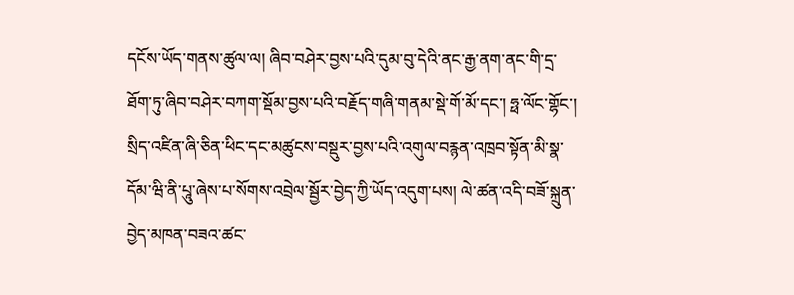དངོས་ཡོད་གནས་ཚུལ་ལ། ཞིབ་བཤེར་བྱས་པའི་དུམ་བུ་དེའི་ནང་རྒྱ་ནག་ནང་གི་དྲ་ཐོག་ཏུ་ཞིབ་བཤེར་བཀག་སྡོམ་བྱས་པའི་བརྗོད་གཞི་གནམ་སྡེ་གོ་མོ་དང་། ཧྥ་ལོང་གྷོང་། སྲིད་འཛིན་ཞི་ཅིན་ཕིང་དང་མཚུངས་བསྡུར་བྱས་པའི་འགུལ་བརྙན་འཁྲབ་སྟོན་མི་སྣ་དོམ་ཝི་ནི་པཱུ་ཞེས་པ་སོགས་འབྲེལ་སྦྱོར་བྱེད་ཀྱི་ཡོད་འདུག་པས། ལེ་ཚན་འདི་བཟོ་སྐྲུན་བྱེད་མཁན་བཟའ་ཚང་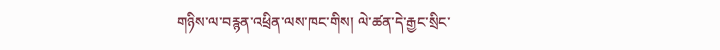གཉིས་ལ་བརྙན་འཕྲིན་ལས་ཁང་གིས། ལེ་ཚན་དེ་རྒྱང་སྲིང་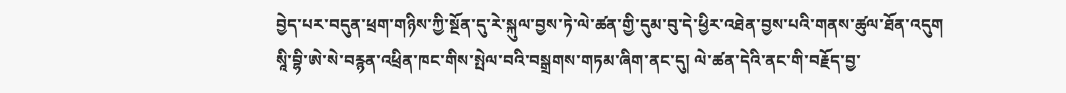བྱེད་པར་བདུན་ཕྲག་གཉིས་ཀྱི་སྔོན་དུ་རེ་སྐུལ་བྱས་ཏེ་ལེ་ཚན་གྱི་དུམ་བུ་དེ་ཕྱིར་འཐེན་བྱས་པའི་གནས་ཚུལ་ཐོན་འདུག
སཱི་བྷི་ཨེ་སེ་བརྙན་འཕྲིན་ཁང་གིས་སྤེལ་བའི་བསྒྲགས་གཏམ་ཞིག་ནང་དུ། ལེ་ཚན་དེའི་ནང་གི་བརྗོད་བྱ་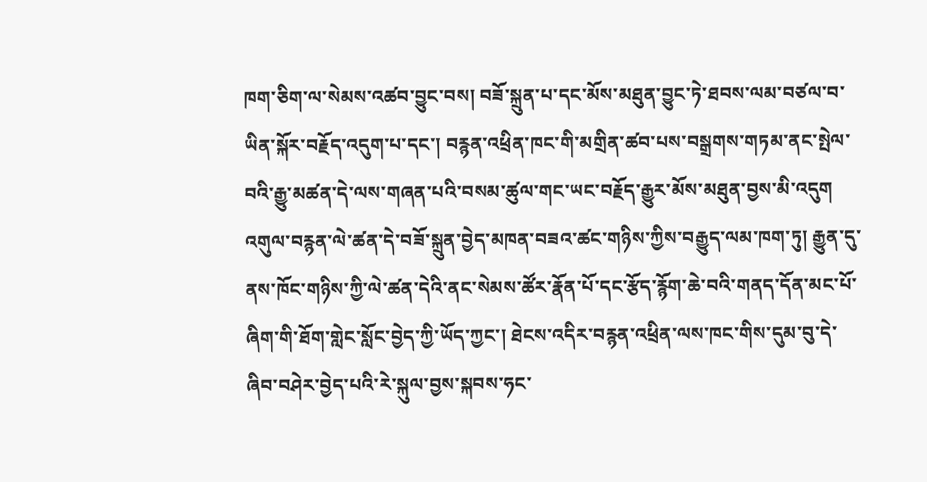ཁག་ཅིག་ལ་སེམས་འཚབ་བྱུང་བས། བཟོ་སྐྲུན་པ་དང་མོས་མཐུན་བྱུང་ཏེ་ཐབས་ལམ་བཙལ་བ་ཡིན་སྐོར་བརྗོད་འདུག་པ་དང་། བརྙན་འཕྲིན་ཁང་གི་མགྲིན་ཚབ་པས་བསྒྲགས་གཏམ་ནང་སྤེལ་བའི་རྒྱུ་མཚན་དེ་ལས་གཞན་པའི་བསམ་ཚུལ་གང་ཡང་བརྗོད་རྒྱུར་མོས་མཐུན་བྱས་མི་འདུག
འགུལ་བརྙན་ལེ་ཚན་དེ་བཟོ་སྐྲུན་བྱེད་མཁན་བཟའ་ཚང་གཉིས་ཀྱིས་བརྒྱུད་ལམ་ཁག་ཏུ། རྒྱུན་དུ་ནས་ཁོང་གཉིས་ཀྱི་ལེ་ཚན་དེའི་ནང་སེམས་ཚོར་རྣོན་པོ་དང་རྩོད་རྙོག་ཆེ་བའི་གནད་དོན་མང་པོ་ཞིག་གི་ཐོག་གླེང་སློང་བྱེད་ཀྱི་ཡོད་ཀྱང་། ཐེངས་འདིར་བརྙན་འཕྲིན་ལས་ཁང་གིས་དུམ་བུ་དེ་ཞིབ་བཤེར་བྱེད་པའི་རེ་སྐུལ་བྱས་སྐབས་ཧང་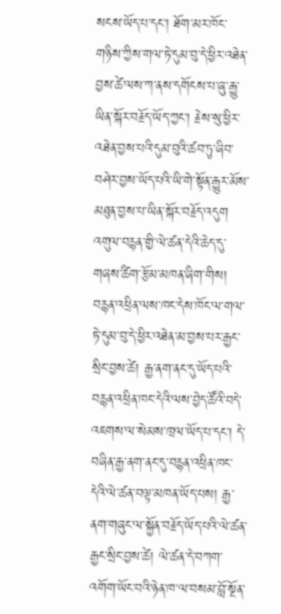སངས་ཡོད་པ་དང་། ཐོག་མར་ཁོང་གཉིས་ཀྱིས་གལ་ཏེ་དུམ་བུ་དེ་ཕྱིར་འཐེན་བྱས་ཚེ་ལས་ཀ་ནས་དགོངས་པ་ཞུ་རྒྱུ་ཡིན་སྐོར་བརྗོད་ཡོད་ཀྱང་། རྗེས་སུ་ཕྱིར་འཐེན་བྱས་པའི་དུམ་བུའི་ཚབ་ཏུ་ཞིབ་བཤེར་བྱས་ཡོད་པའི་ཡི་གེ་སྟོན་རྒྱུར་མོས་མཐུན་བྱས་པ་ཡིན་སྐོར་བརྗོད་འདུག
འགུལ་བརྙན་གྱི་ལེ་ཚན་དེའི་ཆེད་དུ་གཞས་ཚིག་རྩོམ་མཁན་ཞིག་གིས། བརྙན་འཕྲིན་ལས་ཁང་དེས་ཁོང་ལ་གལ་ཏེ་དུམ་བུ་དེ་ཕྱིར་འཐེན་མ་བྱས་པར་རྒྱང་སྲིང་བྱས་ཚེ། རྒྱ་ནག་ནང་དུ་ཡོད་པའི་བརྙན་འཕྲིན་ཁང་དེའི་ལས་བྱེད་ཚོའི་བདེ་འཇགས་ལ་སེམས་ཁྲལ་ཡོད་པ་དང་། དེ་བཞིན་རྒྱ་ནག་ནང་དུ་བརྙན་འཕྲིན་ཁང་དེའི་ལེ་ཚན་བལྟ་མཁན་ཡོད་པས། རྒྱ་ནག་གཞུང་ལ་སྐྱོན་བརྗོད་ཡོད་པའི་ལེ་ཚན་རྒྱང་སྲིང་བྱས་ཚེ། ལེ་ཚན་དེ་བཀག་འགོག་ཡོང་བའི་ཉེན་ཁ་ལ་བསམ་བློ་སྔོན་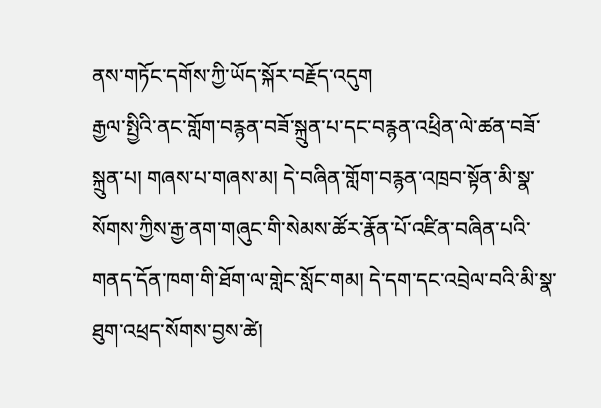ནས་གཏོང་དགོས་ཀྱི་ཡོད་སྐོར་བརྗོད་འདུག
རྒྱལ་སྤྱིའི་ནང་གློག་བརྙན་བཟོ་སྐྲུན་པ་དང་བརྙན་འཕྲིན་ལེ་ཚན་བཟོ་སྐྲུན་པ། གཞས་པ་གཞས་མ། དེ་བཞིན་གློག་བརྙན་འཁྲབ་སྟོན་མི་སྣ་སོགས་ཀྱིས་རྒྱ་ནག་གཞུང་གི་སེམས་ཚོར་རྣོན་པོ་འཛིན་བཞིན་པའི་གནད་དོན་ཁག་གི་ཐོག་ལ་གླེང་སློང་གམ། དེ་དག་དང་འབྲེལ་བའི་མི་སྣ་ཐུག་འཕྲད་སོགས་བྱས་ཚེ།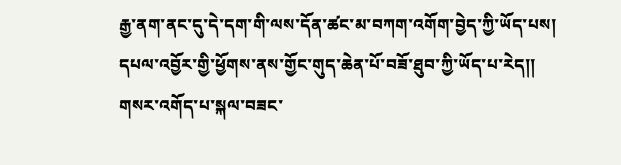རྒྱ་ནག་ནང་དུ་དེ་དག་གི་ལས་དོན་ཚང་མ་བཀག་འགོག་བྱེད་ཀྱི་ཡོད་པས། དཔལ་འབྱོར་གྱི་ཕྱོགས་ནས་གྱོང་གུད་ཆེན་པོ་བཟོ་ཐུབ་ཀྱི་ཡོད་པ་རེད།།
གསར་འགོད་པ་སྐལ་བཟང་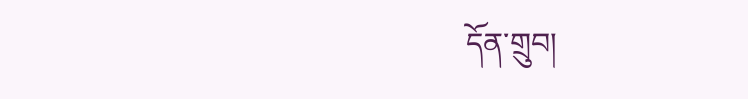དོན་གྲུབ།